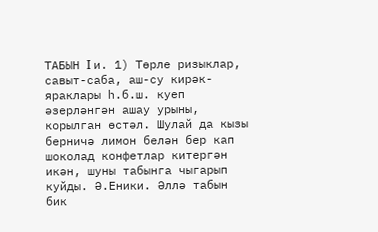ТАБЫН I и. 1) Төрле ризыклар, савыт-саба, аш-су кирәк-яраклары һ.б.ш. куеп әзерләнгән ашау урыны, корылган өстәл. Шулай да кызы берничә лимон белән бер кап шоколад конфетлар китергән икән, шуны табынга чыгарып куйды. Ә.Еники. Әллә табын бик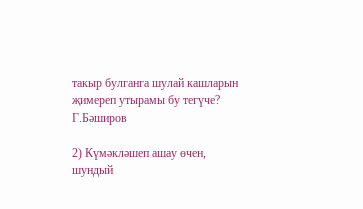такыр булганга шулай кашларын җимереп утырамы бу тегүче? Г.Бәширов

2) Күмәкләшеп ашау өчен, шундый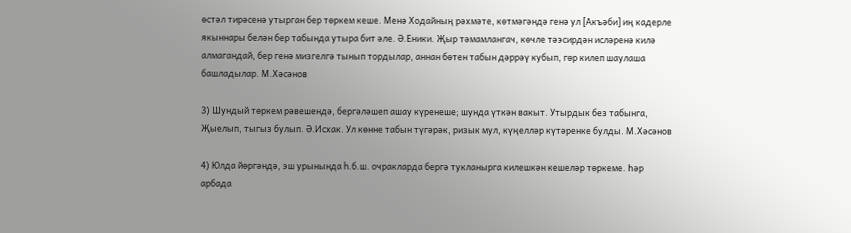өстәл тирәсенә утырган бер төркем кеше. Менә Ходайның рәхмәте, көтмәгәндә генә ул [Акъәби] иң кадерле якыннары белән бер табында утыра бит әле. Ә.Еники. Җыр тәмамлангач, көчле тәэсирдән исләренә килә алмагандай, бер генә мизгелгә тынып тордылар, аннан бөтен табын дәррәү кубып, гөр килеп шаулаша башладылар. М.Хәсәнов

3) Шундый төркем рәвешендә, бергәләшеп ашау күренеше; шунда үткән вакыт. Утырдык без табынга, Җыелып, тыгыз булып. Ә.Исхак. Ул көнне табын түгәрәк, ризык мул, күңелләр күтәренке булды. М.Хәсәнов

4) Юлда йөргәндә, эш урынында һ.б.ш. очракларда бергә тукланырга килешкән кешеләр төркеме. Һәр арбада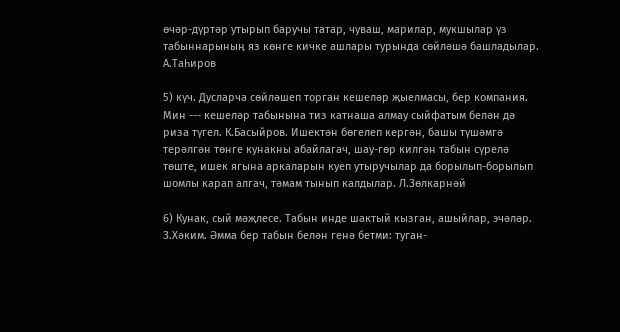өчәр-дүртәр утырып баручы татар, чуваш, марилар, мукшылар үз табыннарының яз көнге кичке ашлары турында сөйләшә башладылар. А.Таһиров

5) күч. Дусларча сөйләшеп торган кешеләр җыелмасы, бер компания. Мин --- кешеләр табынына тиз катнаша алмау сыйфатым белән дә риза түгел. К.Басыйров. Ишектән бөгелеп кергән, башы түшәмгә терәлгән төнге кунакны абайлагач, шау-гөр килгән табын сүрелә төште, ишек ягына аркаларын куеп утыручылар да борылып-борылып шомлы карап алгач, тәмам тынып калдылар. Л.Зөлкарнәй

6) Кунак, сый мәҗлесе. Табын инде шактый кызган, ашыйлар, эчәләр. З.Хәким. Әмма бер табын белән генә бетми: туган-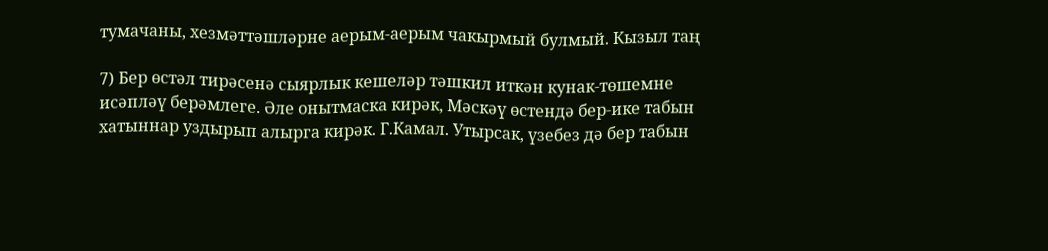тумачаны, хезмәттәшләрне аерым-аерым чакырмый булмый. Кызыл таң

7) Бер өстәл тирәсенә сыярлык кешеләр тәшкил иткән кунак-төшемне исәпләү берәмлеге. Әле онытмаска кирәк, Мәскәү өстендә бер-ике табын хатыннар уздырып алырга кирәк. Г.Камал. Утырсак, үзебез дә бер табын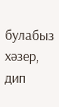булабыз хәзер, дип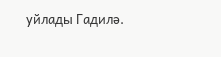уйлады Гадилә.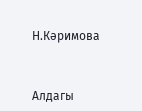Н.Кәримова



Алдагы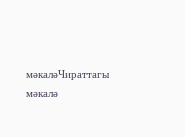мәкаләЧираттагы мәкалә